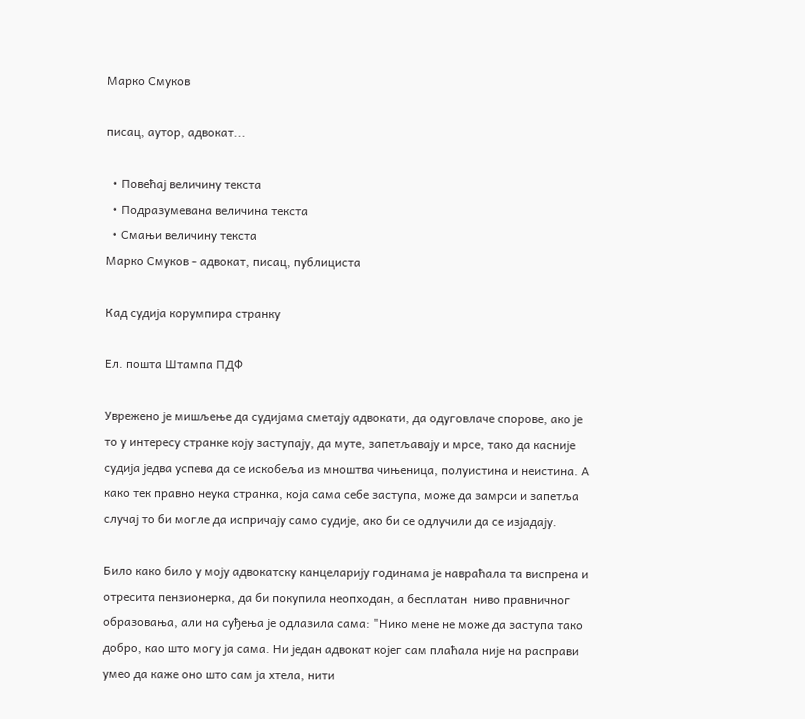Марко Смуков

писац, аутор, адвокат...

  • Повећај величину текста
  • Подразумевана величина текста
  • Смањи величину текста
Марко Смуков - адвокат, писац, публициста

Кад судија корумпира странку

Ел. пошта Штампа ПДФ

Уврежено је мишљење да судијама сметају адвокати, да одуговлаче спорове, ако је то у интересу странке коју заступају, да муте, запетљавају и мрсе, тако да касније судија једва успева да се искобеља из мноштва чињеница, полуистина и неистина. А како тек правно неука странка, која сама себе заступа, може да замрси и запетља случај то би могле да испричају само судије, ако би се одлучили да се изјадају.

Било како било у моју адвокатску канцеларију годинама је навраћала та виспрена и отресита пензионерка, да би покупила неопходан, а бесплатан  ниво правничног образовања, али на суђења је одлазила сама: "Нико мене не може да заступа тако добро, као што могу ја сама. Ни један адвокат којег сам плаћала није на расправи умео да каже оно што сам ја хтела, нити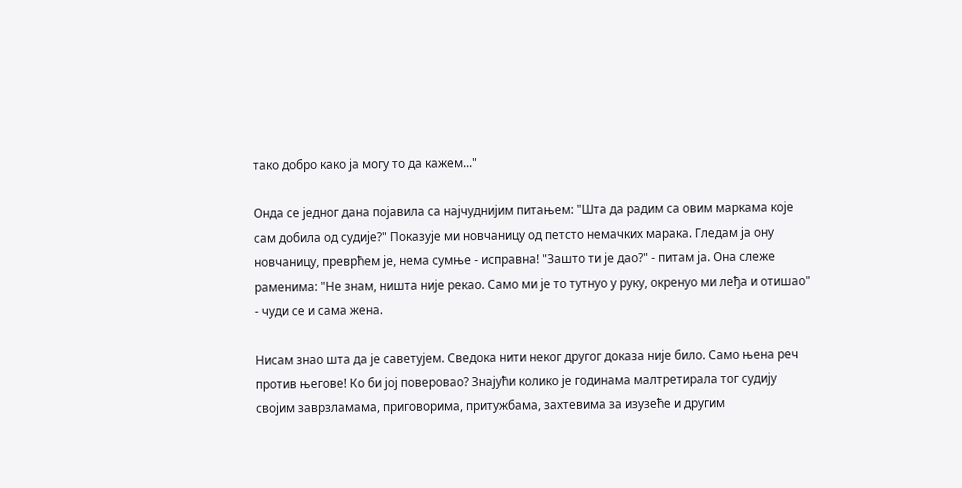тако добро како ја могу то да кажем..."

Онда се једног дана појавила са најчуднијим питањем: "Шта да радим са овим маркама које сам добила од судије?" Показује ми новчаницу од петсто немачких марака. Гледам ја ону новчаницу, преврћем је, нема сумње - исправна! "Зашто ти је дао?" - питам ја. Она слеже раменима: "Не знам, ништа није рекао. Само ми је то тутнуо у руку, окренуо ми леђа и отишао" - чуди се и сама жена.

Нисам знао шта да је саветујем. Сведока нити неког другог доказа није било. Само њена реч против његове! Ко би јој поверовао? Знајући колико је годинама малтретирала тог судију својим заврзламама, приговорима, притужбама, захтевима за изузеће и другим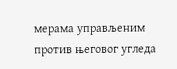мерама управљеним против његовог угледа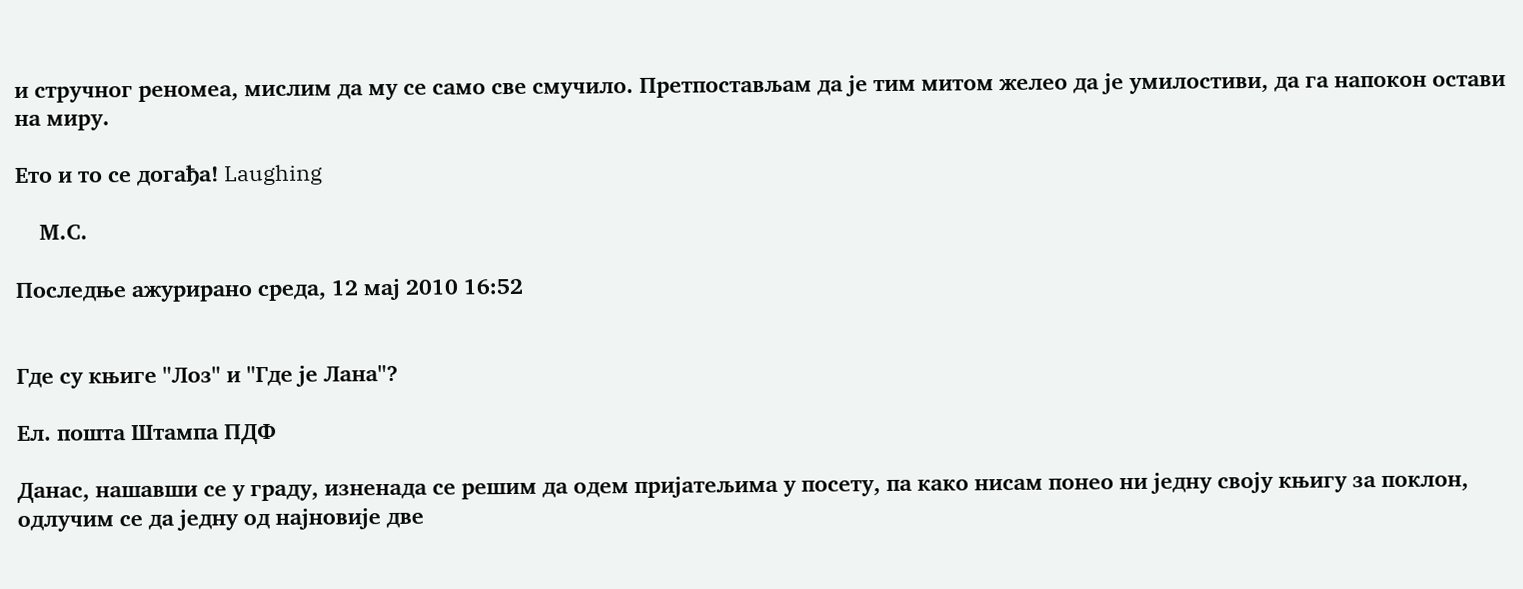и стручног реномеа, мислим да му се само све смучило. Претпостављам да је тим митом желео да је умилостиви, да га напокон остави на миру.

Ето и то се догађа! Laughing

    М.С.

Последње ажурирано среда, 12 мај 2010 16:52


Где су књиге "Лоз" и "Где је Лана"?

Ел. пошта Штампа ПДФ

Данас, нашавши се у граду, изненада се решим да одем пријатељима у посету, па како нисам понео ни једну своју књигу за поклон, одлучим се да једну од најновије две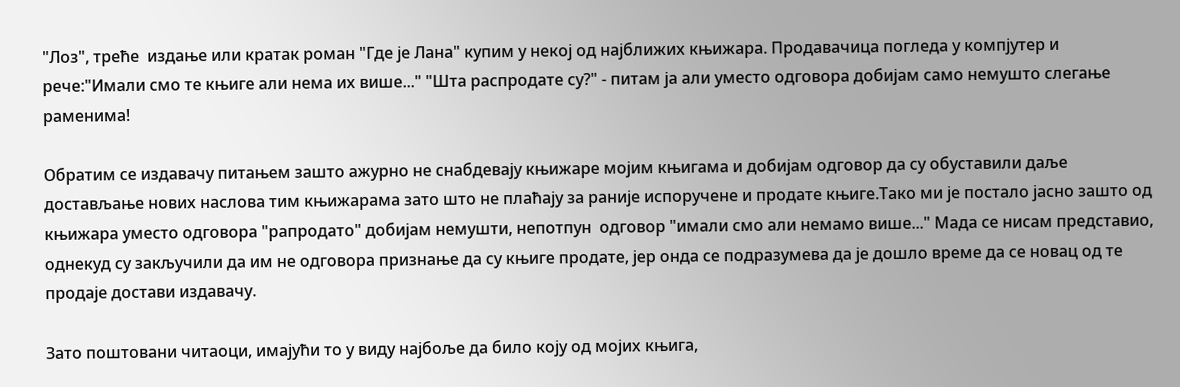"Лоз", треће  издање или кратак роман "Где је Лана" купим у некој од најближих књижара. Продавачица погледа у компјутер и рече:"Имали смо те књиге али нема их више..." "Шта распродате су?" - питам ја али уместо одговора добијам само немушто слегање раменима!

Обратим се издавачу питањем зашто ажурно не снабдевају књижаре мојим књигама и добијам одговор да су обуставили даље достављање нових наслова тим књижарама зато што не плаћају за раније испоручене и продате књиге.Тако ми је постало јасно зашто од књижара уместо одговора "рапродато" добијам немушти, непотпун  одговор "имали смо али немамо више..." Мада се нисам представио, однекуд су закључили да им не одговора признање да су књиге продате, јер онда се подразумева да је дошло време да се новац од те продаје достави издавачу.

Зато поштовани читаоци, имајући то у виду најбоље да било коју од мојих књига,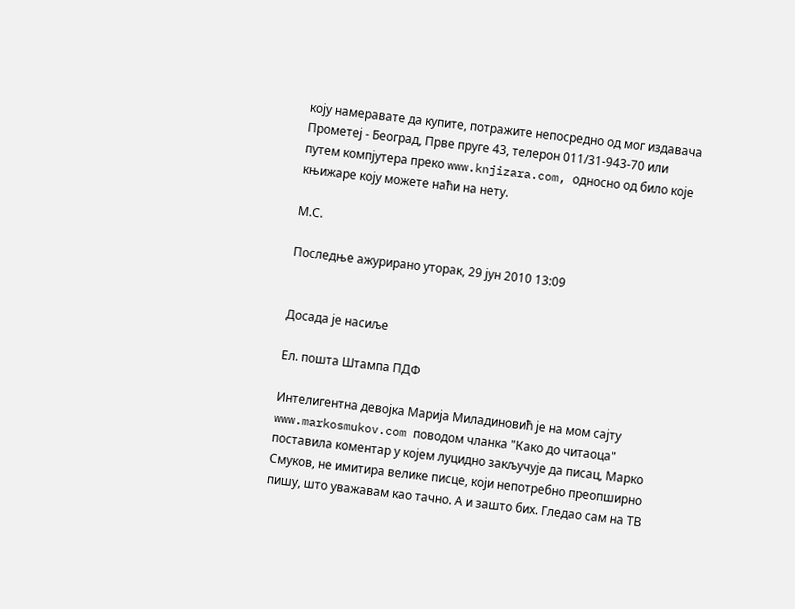коју намеравате да купите, потражите непосредно од мог издавача Прометеј - Београд, Прве пруге 43, телерон 011/31-943-70 или путем компјутера преко www.knjizara.com, односно од било које књижаре коју можете наћи на нету.

М.С.

Последње ажурирано уторак, 29 јун 2010 13:09


Досада је насиље

Ел. пошта Штампа ПДФ

Интелигентна девојка Марија Миладиновић је на мом сајту www.markosmukov.com поводом чланка "Како до читаоца" поставила коментар у којем луцидно закључује да писац, Марко Смуков, не имитира велике писце, који непотребно преопширно пишу, што уважавам као тачно. А и зашто бих. Гледао сам на ТВ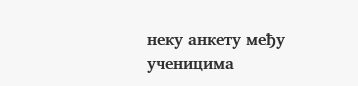неку анкету међу ученицима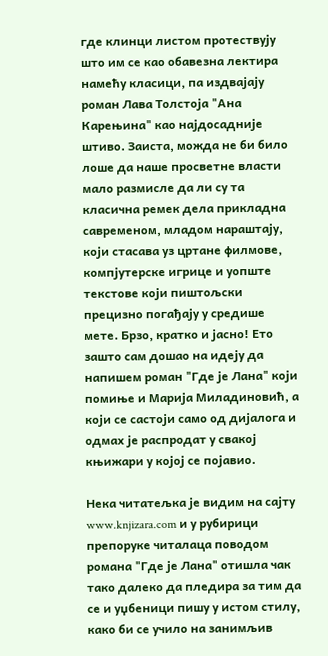где клинци листом протествују што им се као обавезна лектира намећу класици, па издвајају роман Лава Толстоја "Ана Карењина" као најдосадније штиво. Заиста, можда не би било лоше да наше просветне власти мало размисле да ли су та класична ремек дела прикладна савременом, младом нараштају, који стасава уз цртане филмове, компјутерске игрице и уопште текстове који пиштољски прецизно погађају у средише мете. Брзо, кратко и јасно! Ето зашто сам дошао на идеју да напишем роман "Где је Лана" који помиње и Марија Миладиновић, а који се састоји само од дијалога и одмах је распродат у свакој књижари у којој се појавио.

Нека читатељка је видим на сајту www.knjizara.com и у рубирици препоруке читалаца поводом романа "Где је Лана" отишла чак тако далеко да пледира за тим да се и уџбеници пишу у истом стилу, како би се учило на занимљив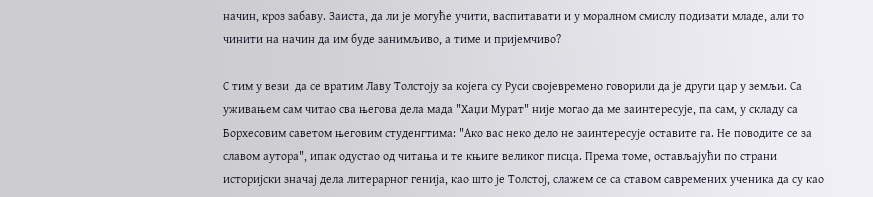начин, кроз забаву. Заиста, да ли је могуће учити, васпитавати и у моралном смислу подизати младе, али то чинити на начин да им буде занимљиво, а тиме и пријемчиво?

С тим у вези  да се вратим Лаву Толстоју за којега су Руси својевремено говорили да је други цар у земљи. Са уживањем сам читао сва његова дела мада "Хаџи Мурат" није могао да ме заинтересује, па сам, у складу са Борхесовим саветом његовим студенгтима: "Ако вас неко дело не заинтересује оставите га. Не поводите се за славом аутора", ипак одустао од читања и те књиге великог писца. Према томе, остављајући по страни историјски значај дела литерарног генија, као што је Толстој, слажем се са ставом савремених ученика да су као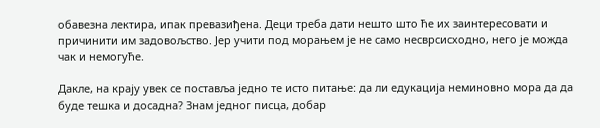обавезна лектира, ипак превазиђена. Деци треба дати нешто што ће их заинтересовати и причинити им задовољство. Јер учити под морањем је не само несврсисходно, него је можда чак и немогуће.

Дакле, на крају увек се поставља једно те исто питање: да ли едукација неминовно мора да да буде тешка и досадна? Знам једног писца, добар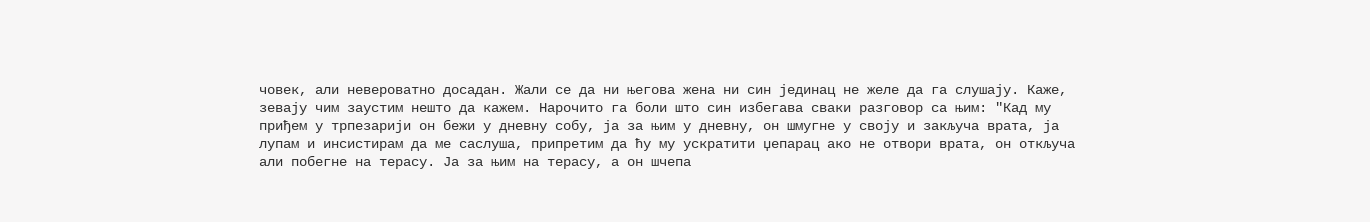човек, али невероватно досадан. Жали се да ни његова жена ни син јединац не желе да га слушају. Каже, зевају чим заустим нешто да кажем. Нарочито га боли што син избегава сваки разговор са њим: "Кад му приђем у трпезарији он бежи у дневну собу, ја за њим у дневну, он шмугне у своју и закључа врата, ја лупам и инсистирам да ме саслуша, припретим да ћу му ускратити џепарац ако не отвори врата, он откључа али побегне на терасу. Ја за њим на терасу, а он шчепа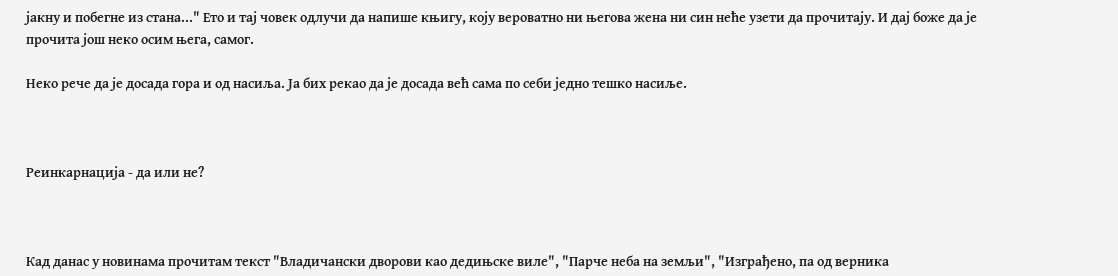јакну и побегне из стана..." Ето и тај човек одлучи да напише књигу, коју вероватно ни његова жена ни син неће узети да прочитају. И дај боже да је прочита још неко осим њега, самог.

Неко рече да је досада гора и од насиља. Ја бих рекао да је досада већ сама по себи једно тешко насиље.



Реинкарнација - да или не?



Кад данас у новинама прочитам текст "Владичански дворови као дедињске виле", "Парче неба на земљи", "Изграђено, па од верника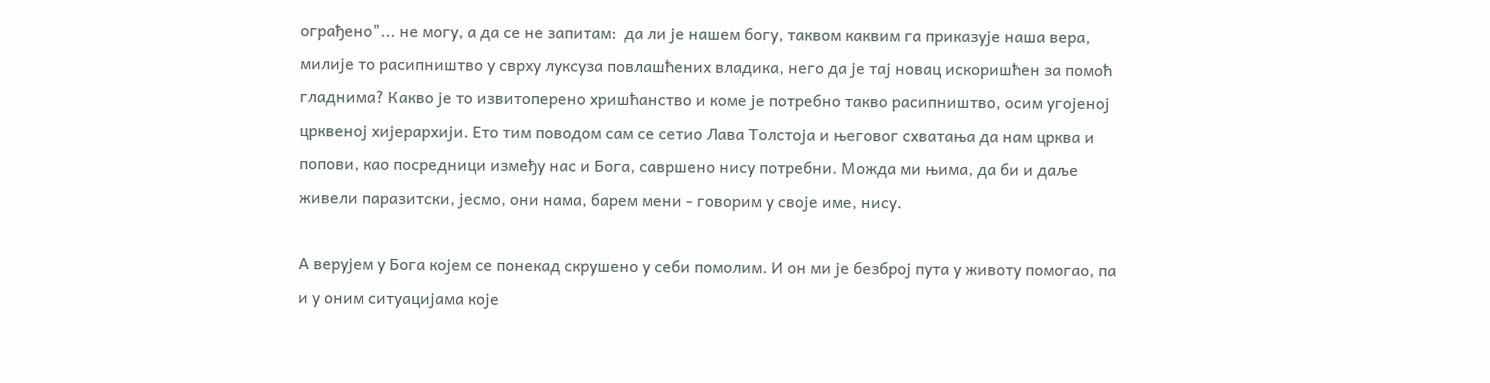ограђено"... не могу, а да се не запитам:  да ли је нашем богу, таквом каквим га приказује наша вера, милије то расипништво у сврху луксуза повлашћених владика, него да је тај новац искоришћен за помоћ гладнима? Какво је то извитоперено хришћанство и коме је потребно такво расипништво, осим угојеној црквеној хијерархији. Ето тим поводом сам се сетио Лава Толстоја и његовог схватања да нам црква и попови, као посредници између нас и Бога, савршено нису потребни. Можда ми њима, да би и даље живели паразитски, јесмо, они нама, барем мени - говорим у своје име, нису.

А верујем у Бога којем се понекад скрушено у себи помолим. И он ми је безброј пута у животу помогао, па и у оним ситуацијама које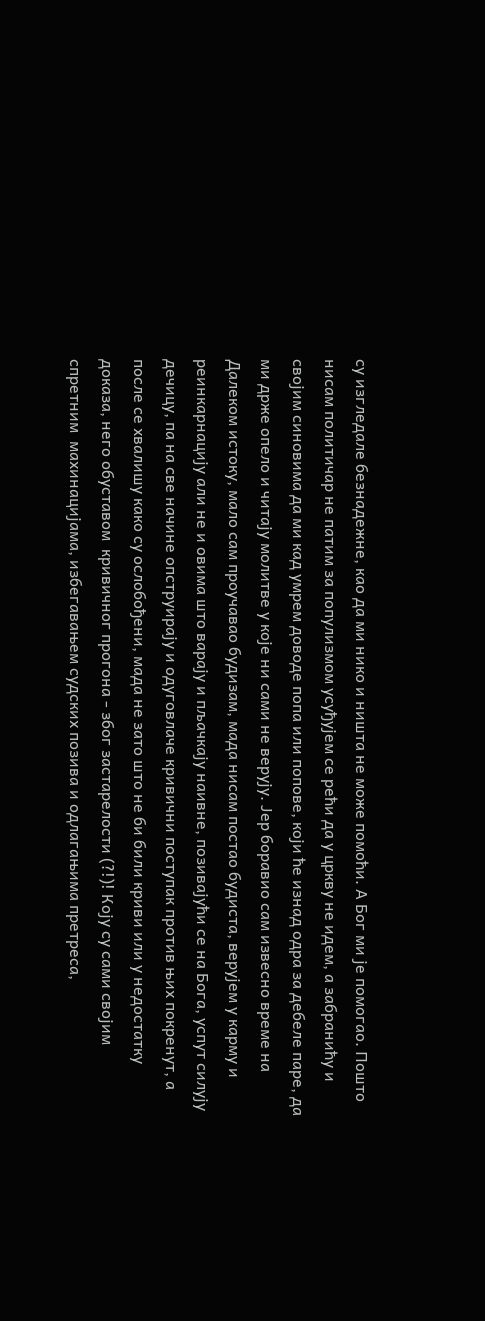су изгледале безнадежне, као да ми нико и ништа не може помоћи. А Бог ми је помогао. Пошто нисам политичар не патим за популизмом усуђујем се рећи да у цркву не идем, а забранићу и својим синовима да ми кад умрем доводе попа или попове, који ће изнад одра за дебеле паре, да ми држе опело и читају молитве у које ни сами не верују. Јер боравио сам извесно време на Далеком истоку, мало сам проучавао будизам, мада нисам постао будиста, верујем у карму и реинкарнацију али не и овима што варају и пљачкају наивне, позивајући се на Бога, успут силују дечицу, па на све начине опструирају и одуговлаче кривични поступак против њих покренут, а после се хвалишу како су ослобођени, мада не зато што не би били криви или у недостатку доказа, него обуставом  кривичног прогона - због застарелости (?!)! Коју су сами својим спретним  махинацијама, избегавањем судских позива и одлагањима претреса,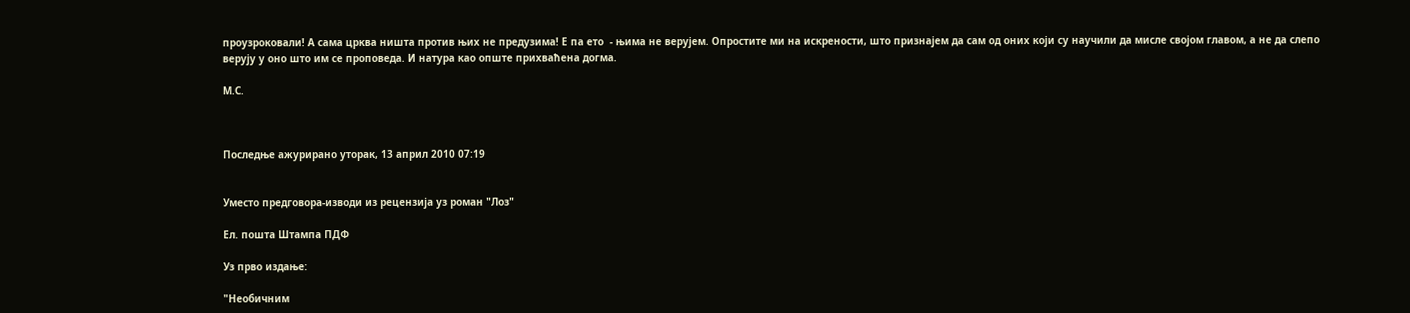проузроковали! А сама црква ништа против њих не предузима! Е па ето  - њима не верујем. Опростите ми на искрености, што признајем да сам од оних који су научили да мисле својом главом, а не да слепо верују у оно што им се проповеда. И натура као опште прихваћена догма.

М.С.



Последње ажурирано уторак, 13 април 2010 07:19


Уместо предговора-изводи из рецензија уз роман "Лоз"

Ел. пошта Штампа ПДФ

Уз прво издање:

"Необичним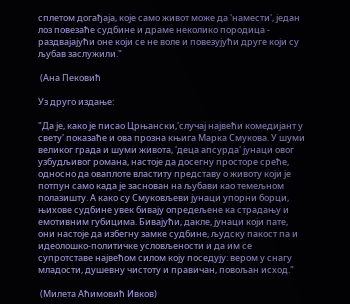сплетом догађаја, које само живот може да 'намести', један лоз повезаће судбине и драме неколико породица - раздвајајући оне који се не воле и повезујући друге који су љубав заслужили."

 (Ана Пековић

Уз друго издање:

"Да је, како је писао Црњански,'случај највећи комедијант у свету' показаће и ова прозна књига Марка Смукова. У шуми великог града и шуми живота, 'деца апсурда' јунаци овог узбудљивог романа, настоје да досегну просторе среће, односно да оваплоте властиту представу о животу који је потпун само када је заснован на љубави као темељном полазишту. А како су Смуковљеви јунаци упорни борци, њихове судбине увек бивају опредељене ка страдању и емотивним губицима. Бивајући, дакле, јунаци који пате, они настоје да избегну замке судбине, људску пакост па и идеолошко-политичке условљености и да им се супротставе највећом силом коју поседују: вером у снагу младости, душевну чистоту и правичан, повољан исход."

 (Милета Аћимовић Ивков)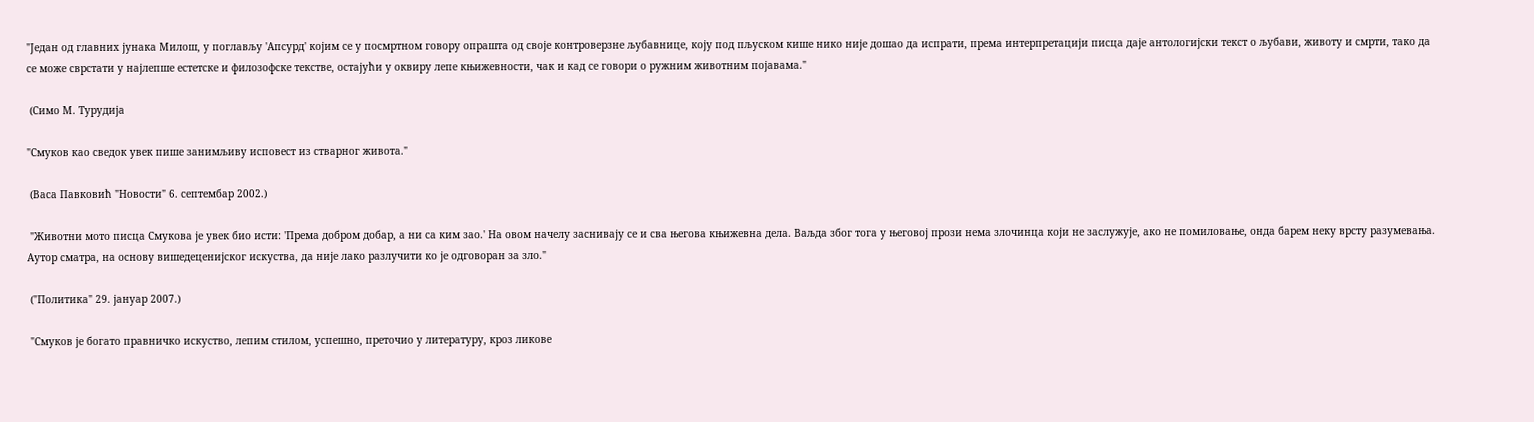"Један од главних јунака Милош, у поглављу 'Апсурд' којим се у посмртном говору опрашта од своје контроверзне љубавнице, коју под пљуском кише нико није дошао да испрати, према интерпретацији писца даје антологијски текст о љубави, животу и смрти, тако да се може сврстати у најлепше естетске и филозофске текстве, остајући у оквиру лепе књижевности, чак и кад се говори о ружним животним појавама."

 (Симо М. Турудија

"Смуков као сведок увек пише занимљиву исповест из стварног живота."

 (Васа Павковић "Новости" 6. септембар 2002.)

 "Животни мото писца Смукова је увек био исти: 'Према добром добар, а ни са ким зао.' На овом начелу заснивају се и сва његова књижевна дела. Ваљда због тога у његовој прози нема злочинца који не заслужује, ако не помиловање, онда барем неку врсту разумевања. Аутор сматра, на основу вишедеценијског искуства, да није лако разлучити ко је одговоран за зло."

 ("Политика" 29. јануар 2007.)

 "Смуков је богато правничко искуство, лепим стилом, успешно, преточио у литературу, кроз ликове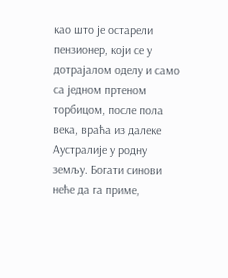као што је остарели пензионер, који се у дотрајалом оделу и само са једном пртеном торбицом, после пола века, враћа из далеке Аустралије у родну земљу. Богати синови неће да га приме,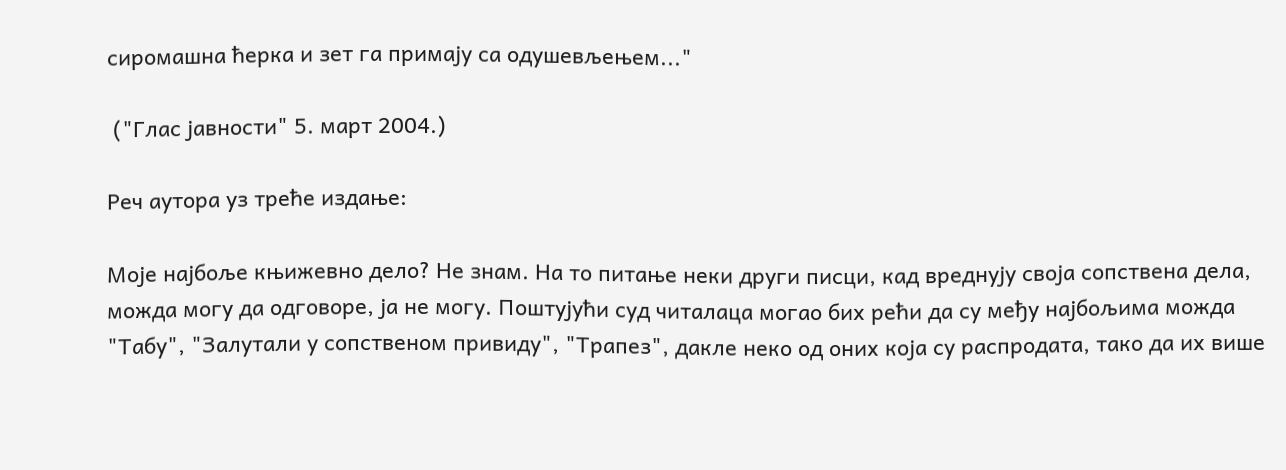сиромашна ћерка и зет га примају са одушевљењем..."

 ("Глас јавности" 5. март 2004.)

Реч аутора уз треће издање:

Моје најбоље књижевно дело? Не знам. На то питање неки други писци, кад вреднују своја сопствена дела, можда могу да одговоре, ја не могу. Поштујући суд читалаца могао бих рећи да су међу најбољима можда "Табу", "Залутали у сопственом привиду", "Трапез", дакле неко од оних која су распродата, тако да их више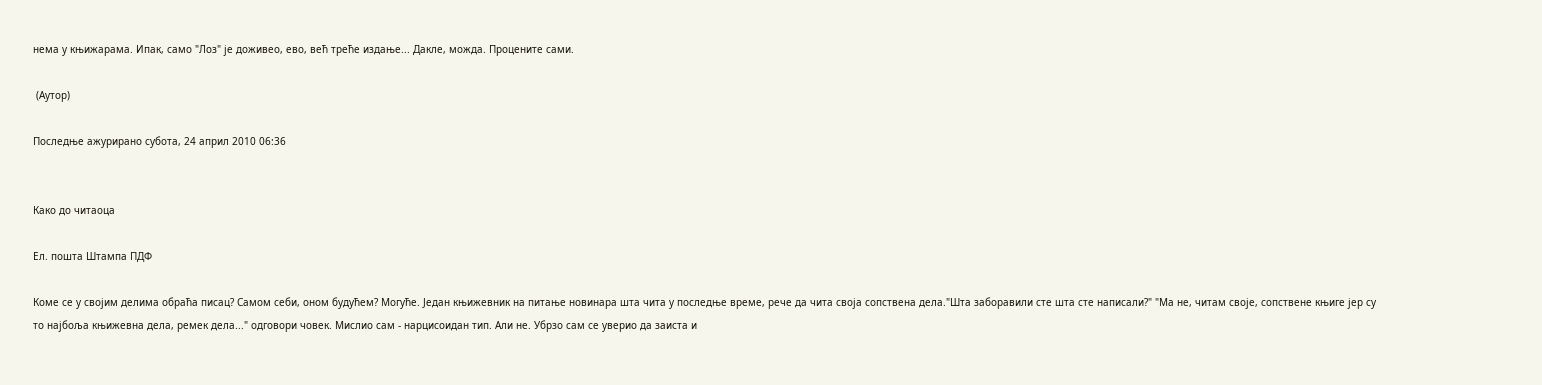нема у књижарама. Ипак, само "Лоз" је доживео, ево, већ треће издање... Дакле, можда. Процените сами.

 (Аутор)

Последње ажурирано субота, 24 април 2010 06:36


Како до читаоца

Ел. пошта Штампа ПДФ

Коме се у својим делима обраћа писац? Самом себи, оном будућем? Могуће. Један књижевник на питање новинара шта чита у последње време, рече да чита своја сопствена дела."Шта заборавили сте шта сте написали?" "Ма не, читам своје, сопствене књиге јер су то најбоља књижевна дела, ремек дела..." одговори човек. Мислио сам - нарцисоидан тип. Али не. Убрзо сам се уверио да заиста и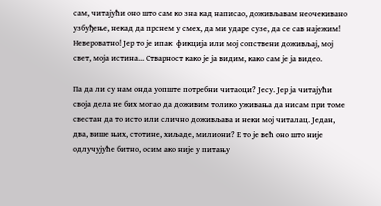сам, читајући оно што сам ко зна кад написао, доживљавам неочекивано узбуђење, некад да прснем у смех, да ми ударе сузе, да се сав најежим! Невероватно! Јер то је ипак  фикција или мој сопствени доживљај, мој свет, моја истина... Стварност како је ја видим, како сам је ја видео.

Па да ли су нам онда уопште потребни читаоци? Јесу. Јер ја читајући своја дела не бих могао да доживим толико уживања да нисам при томе свестан да то исто или слично доживљава и неки мој читалац. Један, два, више њих, стотине, хиљаде, милиони? Е то је већ оно што није одлучујуће битно, осим ако није у питању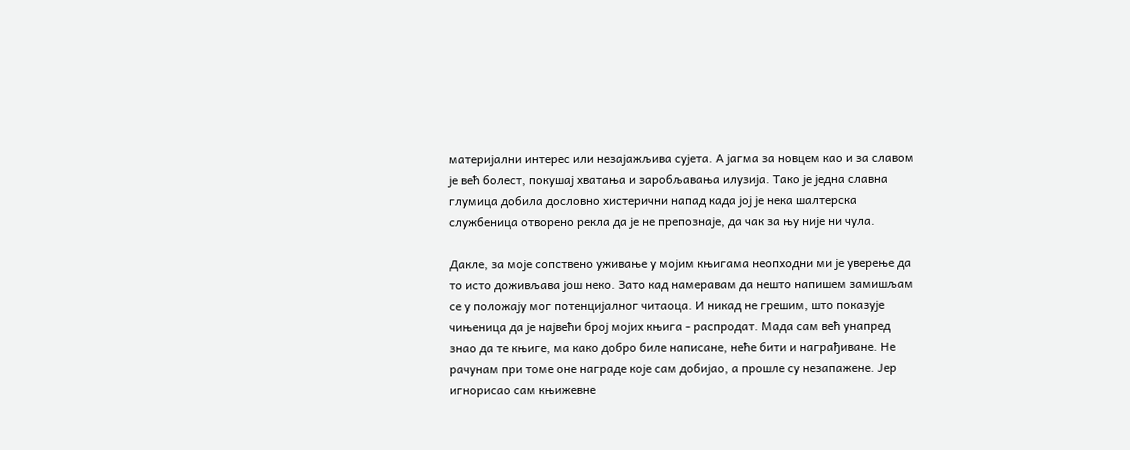материјални интерес или незајажљива сујета. А јагма за новцем као и за славом је већ болест, покушај хватања и заробљавања илузија. Тако је једна славна глумица добила дословно хистерични напад када јој је нека шалтерска службеница отворено рекла да је не препознаје, да чак за њу није ни чула.

Дакле, за моје сопствено уживање у мојим књигама неопходни ми је уверење да то исто доживљава још неко. Зато кад намеравам да нешто напишем замишљам се у положају мог потенцијалног читаоца. И никад не грешим, што показује чињеница да је највећи број мојих књига - распродат. Мада сам већ унапред знао да те књиге, ма како добро биле написане, неће бити и награђиване. Не рачунам при томе оне награде које сам добијао, а прошле су незапажене. Јер игнорисао сам књижевне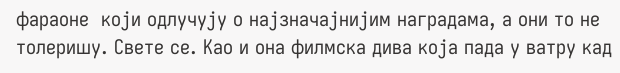фараоне  који одлучују о најзначајнијим наградама, а они то не толеришу. Свете се. Као и она филмска дива која пада у ватру кад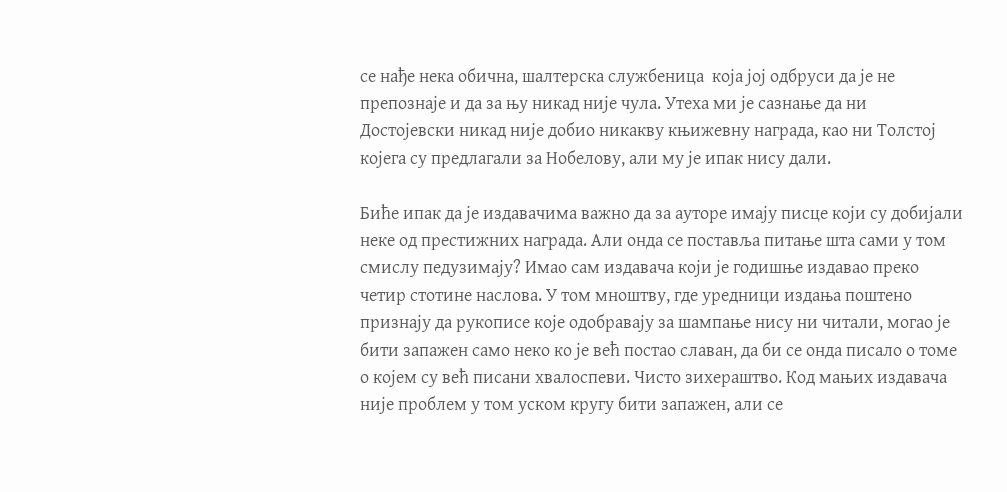се нађе нека обична, шалтерска службеница  која јој одбруси да је не препознаје и да за њу никад није чула. Утеха ми је сазнање да ни Достојевски никад није добио никакву књижевну награда, као ни Толстој којега су предлагали за Нобелову, али му је ипак нису дали.

Биће ипак да је издавачима важно да за ауторе имају писце који су добијали неке од престижних награда. Али онда се поставља питање шта сами у том смислу педузимају? Имао сам издавача који је годишње издавао преко четир стотине наслова. У том мноштву, где уредници издања поштено признају да рукописе које одобравају за шампање нису ни читали, могао је бити запажен само неко ко је већ постао славан, да би се онда писало о томе о којем су већ писани хвалоспеви. Чисто зихераштво. Код мањих издавача није проблем у том уском кругу бити запажен, али се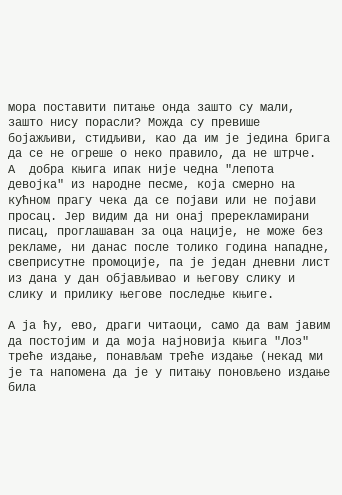мора поставити питање онда зашто су мали, зашто нису порасли? Можда су превише бојажљиви, стидљиви, као да им је једина брига да се не огреше о неко правило, да не штрче.  А  добра књига ипак није чедна "лепота девојка" из народне песме, која смерно на кућном прагу чека да се појави или не појави просац. Јер видим да ни онај пререкламирани писац, проглашаван за оца нације, не може без рекламе, ни данас после толико година нападне, свеприсутне промоције, па је један дневни лист из дана у дан објављивао и његову слику и слику и прилику његове последње књиге.

А ја ћу, ево, драги читаоци, само да вам јавим да постојим и да моја најновија књига "Лоз" треће издање, понављам треће издање (некад ми је та напомена да је у питању поновљено издање била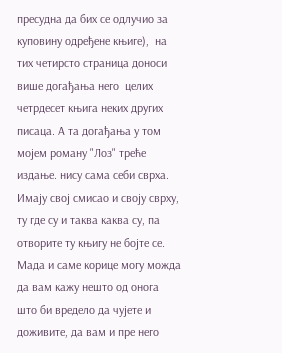пресудна да бих се одлучио за куповину одређене књиге),  на тих четирсто страница доноси више догађања него  целих четрдесет књига неких других писаца. А та догађања у том мојем роману "Лоз" треће издање. нису сама себи сврха. Имају свој смисао и своју сврху, ту где су и таква каква су, па отворите ту књигу не бојте се. Мада и саме корице могу можда да вам кажу нешто од онога што би вредело да чујете и доживите, да вам и пре него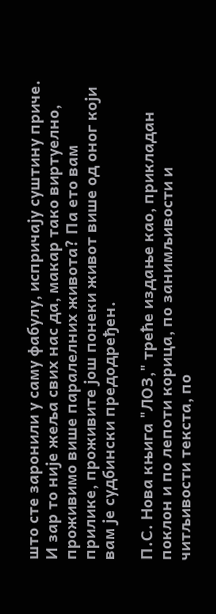што сте заронили у саму фабулу, испричају суштину приче. И зар то није жеља свих нас да, макар тако виртуелно, проживимо више паралелних живота? Па ето вам прилике, проживите још понеки живот више од оног који вам је судбински предодређен.

П.С. Нова књига "ЛОЗ," треће издање као, прикладан поклон и по лепоти корица, по занимљивости и читљивости текста, по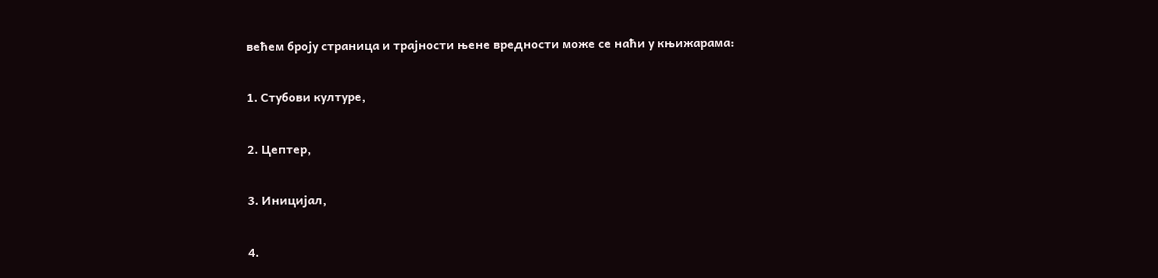већем броју страница и трајности њене вредности може се наћи у књижарама:

1. Стубови културе,

2. Цептер,

3. Иницијал,

4.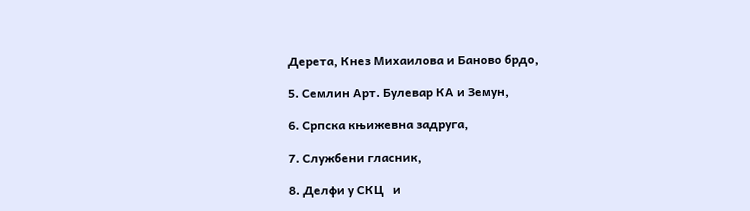Дерета, Кнез Михаилова и Баново брдо,

5. Семлин Арт. Булевар КА и Земун,

6. Српска књижевна задруга,

7. Службени гласник,

8. Делфи у СКЦ   и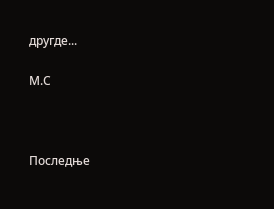другде...

М.С



Последње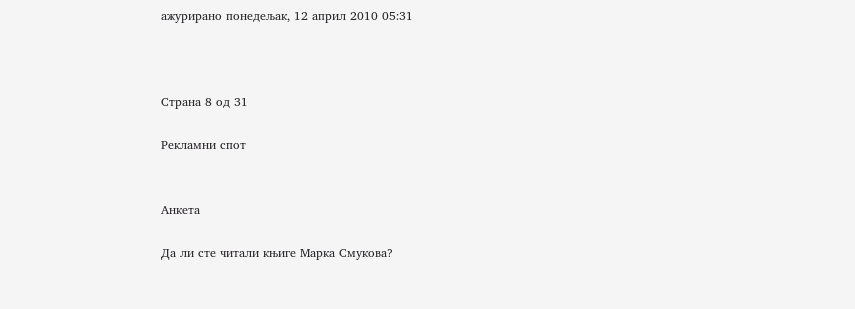ажурирано понедељак, 12 април 2010 05:31



Страна 8 од 31

Рекламни спот


Анкета

Да ли сте читали књиге Марка Смукова?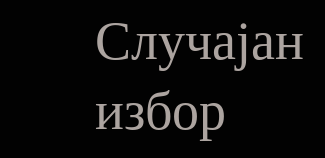Случајан избор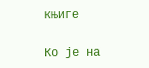књиге

Ко је на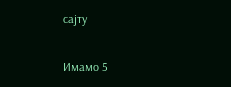сајту

Имамо 5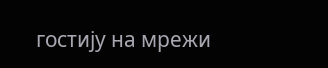гостију на мрежи